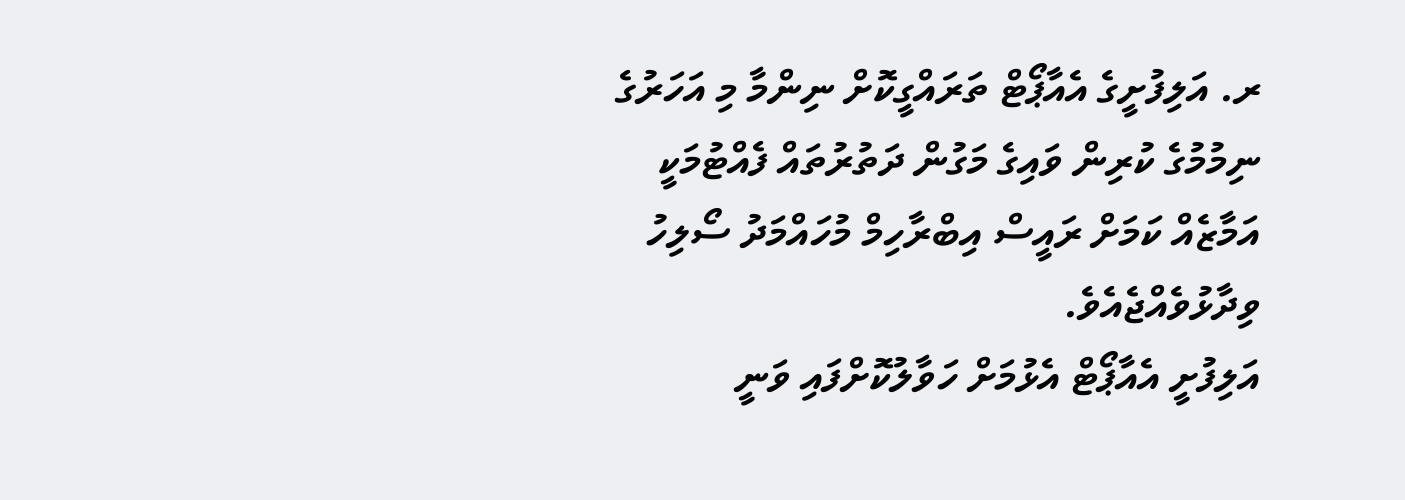ރ. އަލިފުށީގެ އެއާޕޯޓް ތަރައްގީކޮށް ނިންމާ މި އަހަރުގެ ނިމުމުގެ ކުރިން ވައިގެ މަގުން ދަތުރުތައް ފެއްޓުމަކީ އަމާޒެއް ކަމަށް ރައީސް އިބްރާހިމް މުހައްމަދު ސޯލިހު ވިދާޅުވެއްޖެއެވެ.
އަލިފުށީ އެއާޕޯޓް އެޅުމަށް ހަވާލުކޮށްފައި ވަނީ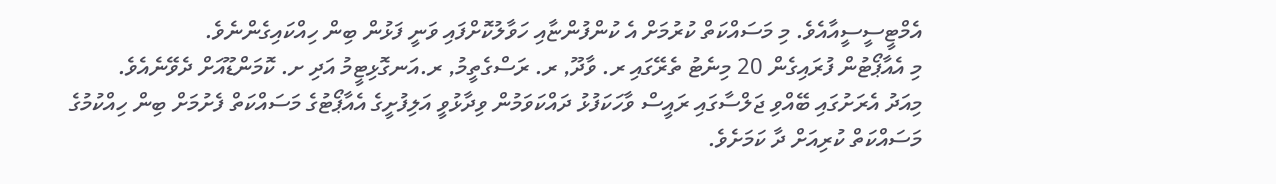އެމްޓީސީސީއާއެވެ. މި މަސައްކަތް ކުރުމަށް އެ ކުންފުންޏާއި ހަވާލުކޮށްފައި ވަނީ ފަޅުން ބިން ހިއްކައިގެންނެވެ.
މި އެއާޕޯޓުން ފުރައިގެން 20 މިނެޓު ތެރޭގައި ރ. ވާދޫ, ރ. ރަސްގެތީމު, ރ.އަނގޮޅިޓީމު އަދި ށ. ކޮމަންޑޫއަށް ދެވޭނެއެވެ.
މިއަދު އެރަށުގައި ބޭއްވި ޖަލްސާގައި ރައީސް ވާހަކަފުޅު ދައްކަވަމުން ވިދާޅުވީ އަލިފުށީގެ އެއާޕޯޓުގެ މަސައްކަތް ފެށުމަށް ބިން ހިއްކުމުގެ މަސައްކަތް ކުރިއަށް ދާ ކަމަށެވެ.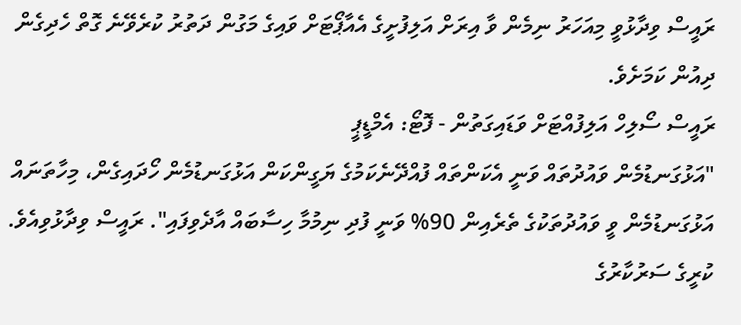ރައީސް ވިދާޅުވީ މިއަހަރު ނިމެން ވާ އިރަށް އަލިފުށީގެ އެއާޕޯޓަށް ވައިގެ މަގުން ދަތުރު ކުރެވޭނެ ގޮތް ހެދިގެން ދިއުން ކަމަށެވެ.
ރައީސް ސޯލިހް އަލިފުއްޓަށް ވަޑައިގަތުން - ފޮޓޯ: އެމްޑީޕީ
"އަޅުގަނޑުމެން ވައުދުތައް ވަނީ އެކަންތައް ފުއްދޭނެކަމުގެ ޔަގީންކަން އަޅުގަނޑުމެން ހޯދައިގެން، މިހާތަނައް އަޅުގަނޑުމެން ވީ ވައުދުތަކުގެ ތެރެއިން 90% ވަނީ ފުދި ނިމުމާ ހިސާބައް އާދެވިފައި". ރައީސް ވިދާޅުވިއެވެ.
ކުރީގެ ސަރުކާރުގެ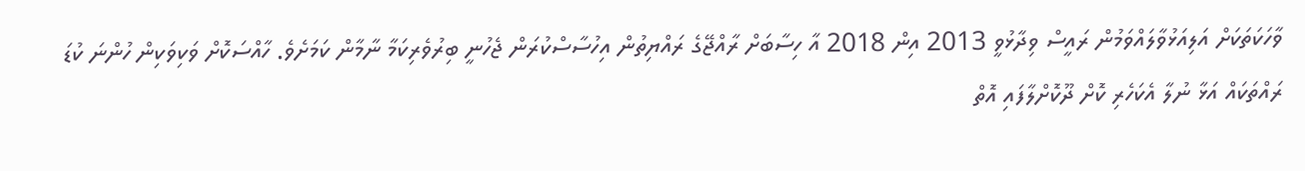ވާހަކަތަކަށް އަލިއަޅުވާލައްވަމުން ރައީސް ވިދާޅުވީ 2013 އިން 2018 އާ ހިސާބަށް ރާއްޖޭގެ ރައްޔިތުން އިހުސާސްކުރަން ޖެހުނީ ބިރުވެރިކަމާ ނާމާން ކަމަށެވެ. ހާއްސަކޮށް ވަކިވަކިން ހުންނަ ކުޑަ ރައްތަކައް އަޅާ ނުލާ އެކަހެރި ކޮށް ދޫކޮށްލާފައި އޮތް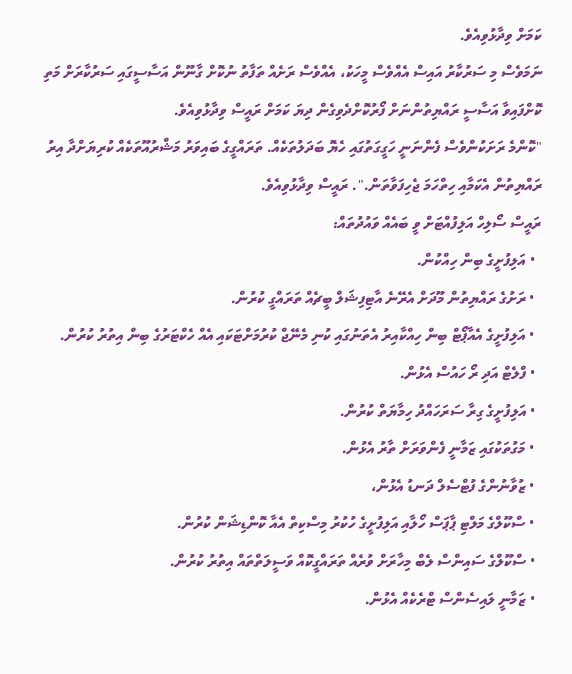ކަމަށް ވިދާޅުވިއެވެ.
ނަމަވެސް މި ސަރުކާރު އައިސް އެއްވެސް މީހަކު، އެއްވެސް ރަށެއް ތަފާތު ނުކޮށް ގާނޫން އަސާސީގައި ސަރުކާރަށް މަތި ކޮށްފައިވާ އަސާސީ ރައްޔިތުންނަށް ފޯރުކޮށްދެވިގެން ދިޔަ ކަމަށް ރައީސް ވިދާޅުވިއެވެ.
"ކޮންމެ ރަށަކުންވެސް ފެންނަނީ ހަގީގަތުގައި ހެޔޮ ބަދަލުތަކެއް. ތަރައްގީގެ ބައިވަރު މަޝްރުއޫތަކެއް ކުރިޔަށްދާ އިރު ރައްޔިތުން އެކަމާއި ހިތްހަމަ ޖެހިފަވާތަން.". ރައީސް ވިދާޅުވިއެވެ.
ރައީސް ސޯލިހް އަލިފުއްޓަށް ވީ ބައެއް ވައުދުތައް:
  • އަލިފުށީގެ ބިން ހިއްކުން.
  • ރަށުގެ ރައްޔިތުން މޫދަށް އެރޭނެ އާޓިފިޝަލް ބީޗެއް ތަރައްގީ ކުރުން.
  • އަލިފުށީގެ އެއާޕޯޓް ބިން ހިއްކާއިރު އެތަނުގައި ކުނި މެނޭޖް ކުރުމަށްޓަކައި އެއް ހެކްޓަރުގެ ބިން އިތުރު ކުރުން.
  • ފްލެޓް އަދި ރޯ ހައުސް އެޅުން.
  • އަލިފުށީގެ ގިރާ ސަރަހައްދު ހިމާޔަތް ކުރުން.
  • މަގުތަކުގައި ޒަމާނީ ފެންވަރަށް ތާރު އެޅުން.
  • ޒުވާނުންގެ ފުޓްސެލް ދަނޑު އެޅުން،
  • ސްކޫލްގެ މަލްޓި ޕާޕަސް ހޯލާއި އަލިފުށީގެ ހުކުރު މިސްކިތް އެއާ ކޮންޑިޝަން ކުރުން.
  • ސްކޫލްގެ ސައިންސް ލެބް މިހާރަށް ވުރެއް ތަރައްގީކޮއް ވަސީލަތްތައް އިތުރު ކުރުން.
  • ޒަމާނީ ލައިސެންސް ޓްރެކެއް އެޅުން.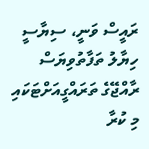ރައީސް ވަނީ، ސިޔާސީ ހިޔާލު ތަފާތުވިޔަސް ރާއްޖޭގެ ތަރައްގީއަށްޓަކައި މި ކުރާ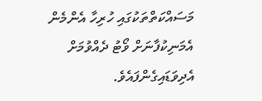މަސައްކަތްތަކުގައި ހުރިހާ އެންމެން އެމަނިކުފާނަށް ވޯޓު ދެއްވުމަށް އެދިވަޑައިގެންފައެވެ.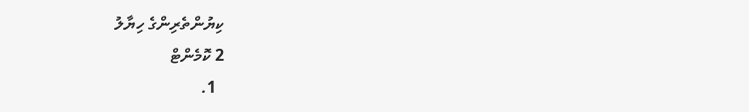ކިޔުންތެރިންގެ ހިޔާލު
2 ކޮމެންޓް
  1.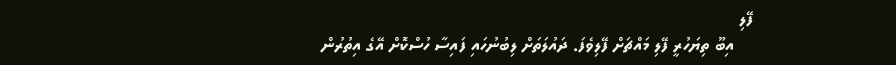ފޭލި
    އިބޫ ތިޔަހުރީ ފޭލި މައްޗަށް ފޭލިވެފަ. ދައުލަތަށް ލިބުނުހައި ފައިސާ ހުސްކޮށް އޭގެ އިތުރުން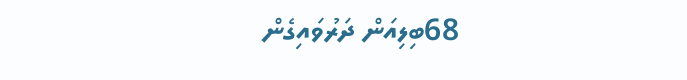68ބިލިއަން ދަރުވައިގެން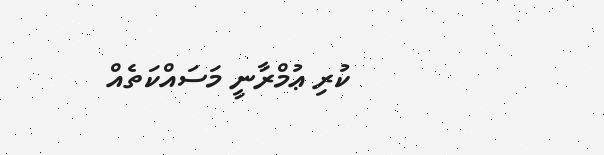ކުރި ޢުމްރާނީ މަސައްކަތެއް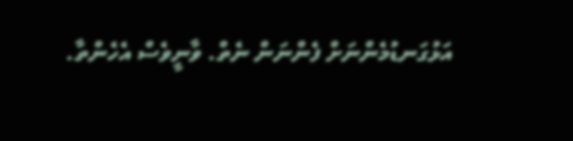އަޅުގަނޑުމެންނަށް ފެންނަން ނެތް. ވާނީވެސް އެހެންތާ.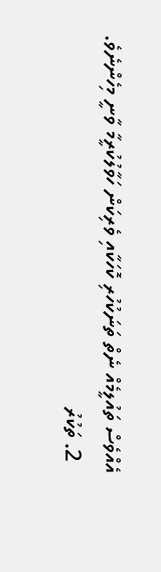އެއްވެސް ތައުލީމެއް ނެތް ތަނަކުހުރި ކޮހަކާއި ވެރިކަން ހަވާލުކުރީމާ ވާނީ މިހެންނެވެ.
  2. ތަކުރު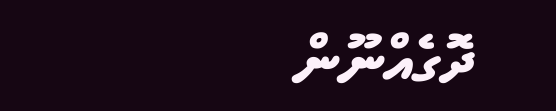ދޮގެއްނޫން